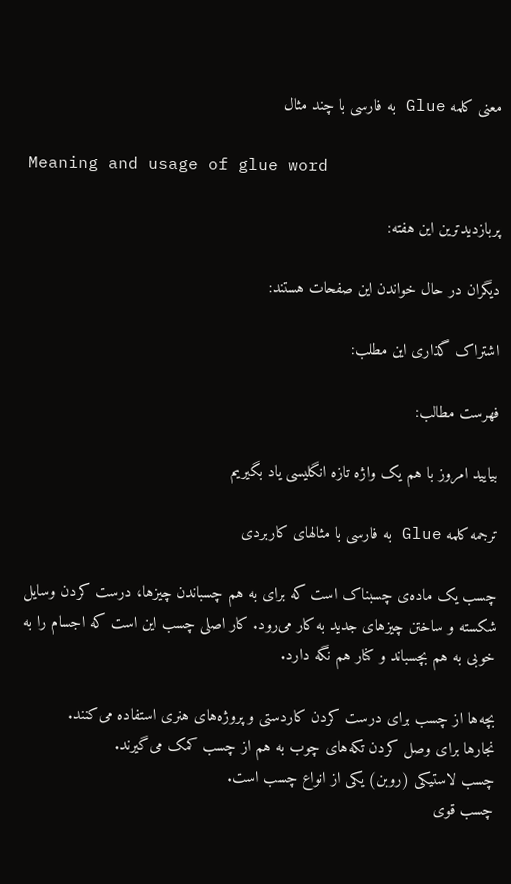معنی کلمه Glue به فارسی با چند مثال

Meaning and usage of glue word

پربازدیدترین این هفته:

دیگران در حال خواندن این صفحات هستند:

اشتراک گذاری این مطلب:

فهرست مطالب:

بیایید امروز با هم یک واژه تازه انگلیسی یاد بگیریم

ترجمه کلمه Glue به فارسی با مثالهای کاربردی

چسب یک ماده‌ی چسبناک است که برای به هم چسباندن چیزها، درست کردن وسایل شکسته و ساختن چیزهای جدید به کار می‌رود. کار اصلی چسب این است که اجسام را به خوبی به هم بچسباند و کنار هم نگه دارد.

بچه‌ها از چسب برای درست کردن کاردستی و پروژه‌های هنری استفاده می‌کنند.
نجارها برای وصل کردن تکه‌های چوب به هم از چسب کمک می‌گیرند.
چسب لاستیکی (روبن) یکی از انواع چسب است.
چسب قوی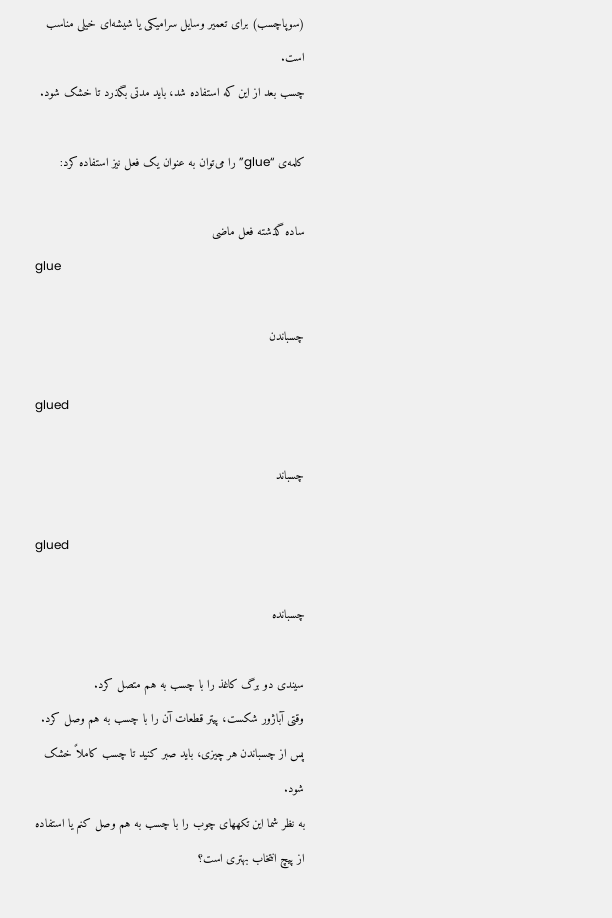(سوپاچسب) برای تعمیر وسایل سرامیکی یا شیشه‌ای خیلی مناسب است.
چسب بعد از این که استفاده شد، باید مدتی بگذرد تا خشک شود.

کلمه‌ی “glue” را می‌توان به عنوان یک فعل نیز استفاده کرد:

ساده گذشته فعل ماضی
glue

چسباندن

glued

چسباند

glued

چسبانده

سیندی دو برگ کاغذ را با چسب به هم متصل کرد.
وقتی آباژور شکست، پیتر قطعات آن را با چسب به هم وصل کرد.
پس از چسباندن هر چیزی، باید صبر کنید تا چسب کاملاً خشک شود.
به نظر شما این تکههای چوب را با چسب به هم وصل کنم یا استفاده از پیچ انتخاب بهتری است؟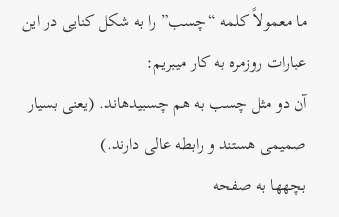ما معمولاً کلمه “چسب” را به شکل کنایی در این عبارات روزمره به کار میبریم:
آن دو مثل چسب به هم چسبیدهاند. (یعنی بسیار صمیمی هستند و رابطه عالی دارند.)
بچهها به صفحه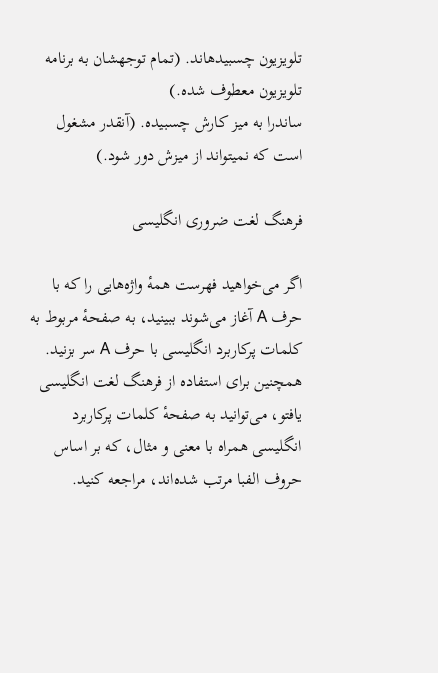تلویزیون چسبیدهاند. (تمام توجهشان به برنامه تلویزیون معطوف شده.)
ساندرا به میز کارش چسبیده. (آنقدر مشغول است که نمیتواند از میزش دور شود.)

فرهنگ لغت ضروری انگلیسی

اگر می‌خواهید فهرست همهٔ واژه‌هایی را که با حرف A آغاز می‌شوند ببینید، به صفحهٔ مربوط به کلمات پرکاربرد انگلیسی با حرف A سر بزنید. همچنین برای استفاده از فرهنگ لغت انگلیسی یافتو، می‌توانید به صفحهٔ کلمات پرکاربرد انگلیسی همراه با معنی و مثال، که بر اساس حروف الفبا مرتب شده‌اند، مراجعه کنید.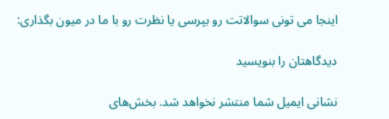اینجا می تونی سوالاتت رو بپرسی یا نظرت رو با ما در میون بگذاری:

دیدگاهتان را بنویسید

نشانی ایمیل شما منتشر نخواهد شد. بخش‌های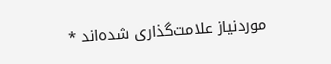موردنیاز علامت‌گذاری شده‌اند *